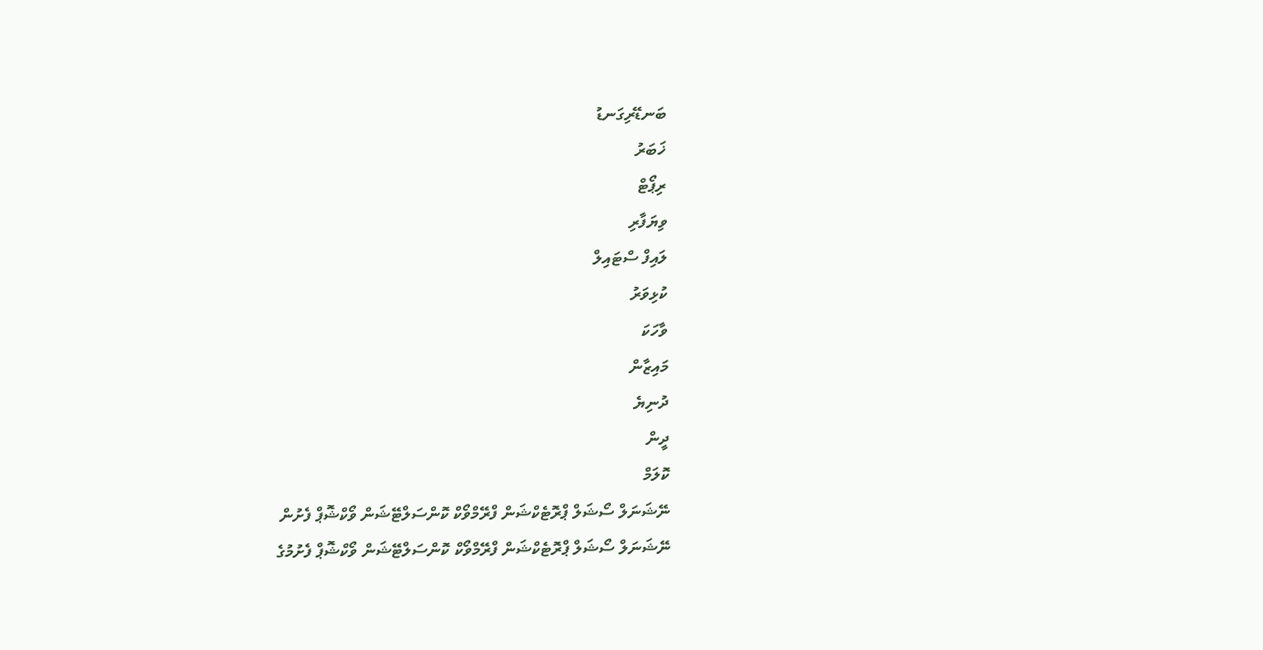ބަނޑޭރިގަނޑު
ޚަބަރު
ރިޕޯޓް
ވިޔަފާރި
ލައިފް ސްޓައިލް
ކުޅިވަރު
ވާހަކަ
މައިޒާން
ދުނިޔެ
ދީން
ކޮލަމް
ނޭޝަނަލް ސޯޝަލް ޕްރޮޓެކްޝަން ފްރޭމްވޯކް ކޮންސަލްޓޭޝަން ވޯކްޝޮޕް ފެށުން
ނޭޝަނަލް ސޯޝަލް ޕްރޮޓެކްޝަން ފްރޭމްވޯކް ކޮންސަލްޓޭޝަން ވޯކްޝޮޕް ފެށުމުގެ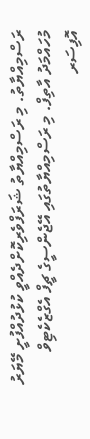ރަސްމިއްޔާތު. މި ރަސްމިއްޔާތު ޝަރަފްވެރިކޮށްދެއްވީ ކުޅުދުއްފުށީ މޭޔަރު މުހައްމަދު އާތިފް. މި ރަސްމިއްޔާތުގައި އޭޖެންސީގެ ޗީފް އެގްޒެކެޓިވް އޮފިސަރ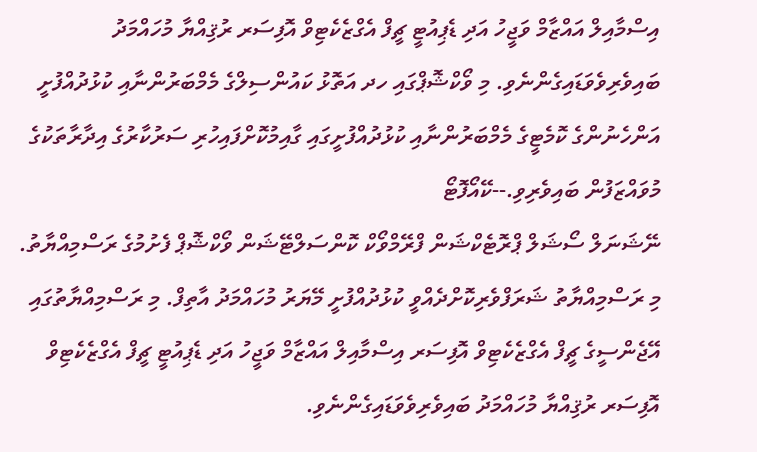އިސްމާއިލް އައްޒާމް ވަޖީހު އަދި ޑެޕިއުޓީ ޗީފް އެގްޒެކެޓިވް އޮފިސަރ ރުޤިއްޔާ މުހައްމަދު ބައިވެރިވެވަޑައިގެންނެވި. މި ވޯކްޝޮޕްގައި ހދ އަތޮޅު ކައުންސިލްގެ މެމްބަރުންނާއި ކުޅުދުއްފުށީ އަންހެނުންގެ ކޮމެޓީގެ މެމްބަރުންނާއި ކުޅުދުއްފުށީގައި ގާއިމުކޮށްފައިހުރި ސަރުކާރުގެ އިދާރާތަކުގެ މުވައްޒަފުން ބައިވެރިވި.--ކޭއޯފޮޓޯ
ނޭޝަނަލް ސޯޝަލް ޕްރޮޓެކްޝަން ފްރޭމްވޯކް ކޮންސަލްޓޭޝަން ވޯކްޝޮޕް ފެށުމުގެ ރަސްމިއްޔާތު. މި ރަސްމިއްޔާތު ޝަރަފްވެރިކޮށްދެއްވީ ކުޅުދުއްފުށީ މޭޔަރު މުހައްމަދު އާތިފް. މި ރަސްމިއްޔާތުގައި އޭޖެންސީގެ ޗީފް އެގްޒެކެޓިވް އޮފިސަރ އިސްމާއިލް އައްޒާމް ވަޖީހު އަދި ޑެޕިއުޓީ ޗީފް އެގްޒެކެޓިވް އޮފިސަރ ރުޤިއްޔާ މުހައްމަދު ބައިވެރިވެވަޑައިގެންނެވި.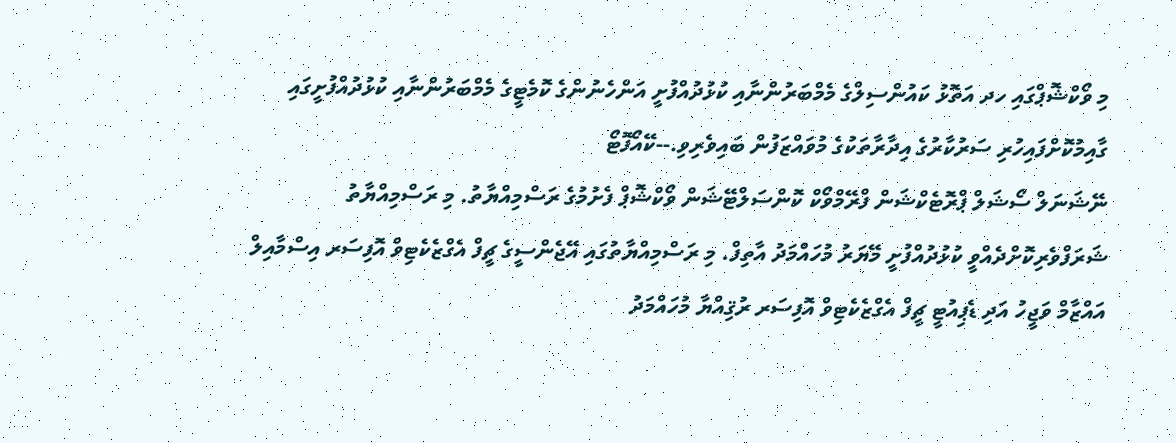މި ވޯކްޝޮޕްގައި ހދ އަތޮޅު ކައުންސިލްގެ މެމްބަރުންނާއި ކުޅުދުއްފުށީ އަންހެނުންގެ ކޮމެޓީގެ މެމްބަރުންނާއި ކުޅުދުއްފުށީގައި ގާއިމުކޮށްފައިހުރި ސަރުކާރުގެ އިދާރާތަކުގެ މުވައްޒަފުން ބައިވެރިވި.--ކޭއޯފޮޓޯ
ނޭޝަނަލް ސޯޝަލް ޕްރޮޓެކްޝަން ފްރޭމްވޯކް ކޮންސަލްޓޭޝަން ވޯކްޝޮޕް ފެށުމުގެ ރަސްމިއްޔާތު. މި ރަސްމިއްޔާތު ޝަރަފްވެރިކޮށްދެއްވީ ކުޅުދުއްފުށީ މޭޔަރު މުހައްމަދު އާތިފް. މި ރަސްމިއްޔާތުގައި އޭޖެންސީގެ ޗީފް އެގްޒެކެޓިވް އޮފިސަރ އިސްމާއިލް އައްޒާމް ވަޖީހު އަދި ޑެޕިއުޓީ ޗީފް އެގްޒެކެޓިވް އޮފިސަރ ރުޤިއްޔާ މުހައްމަދު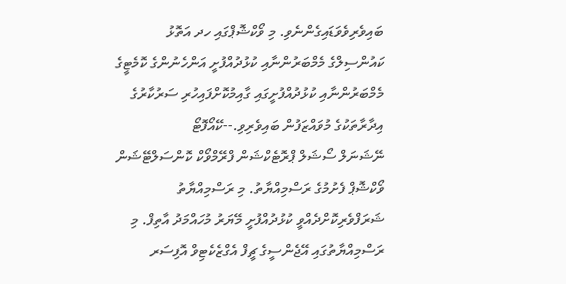ބައިވެރިވެވަޑައިގެންނެވި. މި ވޯކްޝޮޕްގައި ހދ އަތޮޅު ކައުންސިލްގެ މެމްބަރުންނާއި ކުޅުދުއްފުށީ އަންހެނުންގެ ކޮމެޓީގެ މެމްބަރުންނާއި ކުޅުދުއްފުށީގައި ގާއިމުކޮށްފައިހުރި ސަރުކާރުގެ އިދާރާތަކުގެ މުވައްޒަފުން ބައިވެރިވި.--ކޭއޯފޮޓޯ
ނޭޝަނަލް ސޯޝަލް ޕްރޮޓެކްޝަން ފްރޭމްވޯކް ކޮންސަލްޓޭޝަން ވޯކްޝޮޕް ފެށުމުގެ ރަސްމިއްޔާތު. މި ރަސްމިއްޔާތު ޝަރަފްވެރިކޮށްދެއްވީ ކުޅުދުއްފުށީ މޭޔަރު މުހައްމަދު އާތިފް. މި ރަސްމިއްޔާތުގައި އޭޖެންސީގެ ޗީފް އެގްޒެކެޓިވް އޮފިސަރ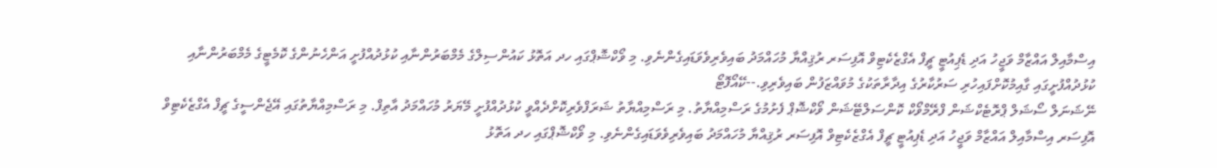އިސްމާއިލް އައްޒާމް ވަޖީހު އަދި ޑެޕިއުޓީ ޗީފް އެގްޒެކެޓިވް އޮފިސަރ ރުޤިއްޔާ މުހައްމަދު ބައިވެރިވެވަޑައިގެންނެވި. މި ވޯކްޝޮޕްގައި ހދ އަތޮޅު ކައުންސިލްގެ މެމްބަރުންނާއި ކުޅުދުއްފުށީ އަންހެނުންގެ ކޮމެޓީގެ މެމްބަރުންނާއި ކުޅުދުއްފުށީގައި ގާއިމުކޮށްފައިހުރި ސަރުކާރުގެ އިދާރާތަކުގެ މުވައްޒަފުން ބައިވެރިވި.--ކޭއޯފޮޓޯ
ނޭޝަނަލް ސޯޝަލް ޕްރޮޓެކްޝަން ފްރޭމްވޯކް ކޮންސަލްޓޭޝަން ވޯކްޝޮޕް ފެށުމުގެ ރަސްމިއްޔާތު. މި ރަސްމިއްޔާތު ޝަރަފްވެރިކޮށްދެއްވީ ކުޅުދުއްފުށީ މޭޔަރު މުހައްމަދު އާތިފް. މި ރަސްމިއްޔާތުގައި އޭޖެންސީގެ ޗީފް އެގްޒެކެޓިވް އޮފިސަރ އިސްމާއިލް އައްޒާމް ވަޖީހު އަދި ޑެޕިއުޓީ ޗީފް އެގްޒެކެޓިވް އޮފިސަރ ރުޤިއްޔާ މުހައްމަދު ބައިވެރިވެވަޑައިގެންނެވި. މި ވޯކްޝޮޕްގައި ހދ އަތޮޅު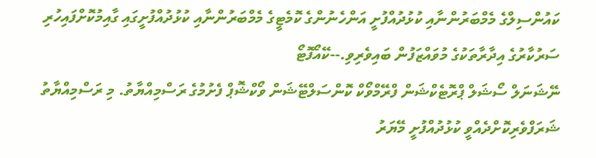ކައުންސިލްގެ މެމްބަރުންނާއި ކުޅުދުއްފުށީ އަންހެނުންގެ ކޮމެޓީގެ މެމްބަރުންނާއި ކުޅުދުއްފުށީގައި ގާއިމުކޮށްފައިހުރި ސަރުކާރުގެ އިދާރާތަކުގެ މުވައްޒަފުން ބައިވެރިވި.--ކޭއޯފޮޓޯ
ނޭޝަނަލް ސޯޝަލް ޕްރޮޓެކްޝަން ފްރޭމްވޯކް ކޮންސަލްޓޭޝަން ވޯކްޝޮޕް ފެށުމުގެ ރަސްމިއްޔާތު. މި ރަސްމިއްޔާތު ޝަރަފްވެރިކޮށްދެއްވީ ކުޅުދުއްފުށީ މޭޔަރު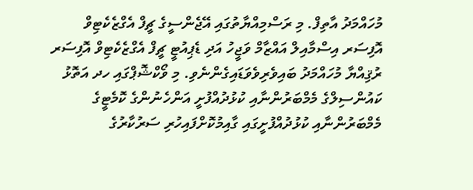މުހައްމަދު އާތިފް. މި ރަސްމިއްޔާތުގައި އޭޖެންސީގެ ޗީފް އެގްޒެކެޓިވް އޮފިސަރ އިސްމާއިލް އައްޒާމް ވަޖީހު އަދި ޑެޕިއުޓީ ޗީފް އެގްޒެކެޓިވް އޮފިސަރ ރުޤިއްޔާ މުހައްމަދު ބައިވެރިވެވަޑައިގެންނެވި. މި ވޯކްޝޮޕްގައި ހދ އަތޮޅު ކައުންސިލްގެ މެމްބަރުންނާއި ކުޅުދުއްފުށީ އަންހެނުންގެ ކޮމެޓީގެ މެމްބަރުންނާއި ކުޅުދުއްފުށީގައި ގާއިމުކޮށްފައިހުރި ސަރުކާރުގެ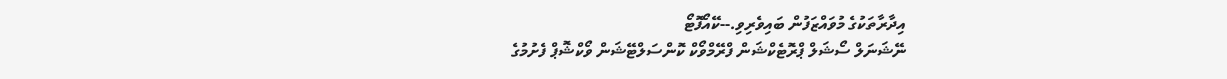އިދާރާތަކުގެ މުވައްޒަފުން ބައިވެރިވި.--ކޭއޯފޮޓޯ
ނޭޝަނަލް ސޯޝަލް ޕްރޮޓެކްޝަން ފްރޭމްވޯކް ކޮންސަލްޓޭޝަން ވޯކްޝޮޕް ފެށުމުގެ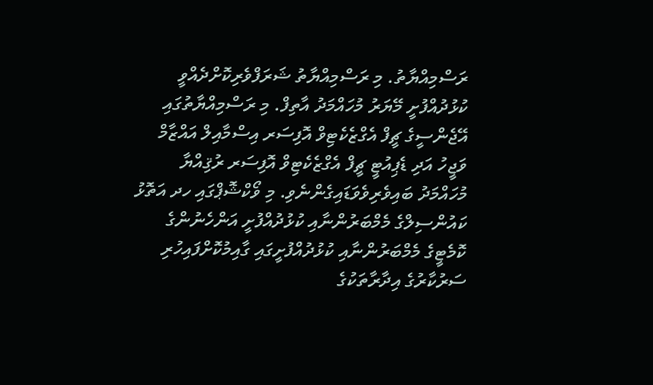ރަސްމިއްޔާތު. މި ރަސްމިއްޔާތު ޝަރަފްވެރިކޮށްދެއްވީ ކުޅުދުއްފުށީ މޭޔަރު މުހައްމަދު އާތިފް. މި ރަސްމިއްޔާތުގައި އޭޖެންސީގެ ޗީފް އެގްޒެކެޓިވް އޮފިސަރ އިސްމާއިލް އައްޒާމް ވަޖީހު އަދި ޑެޕިއުޓީ ޗީފް އެގްޒެކެޓިވް އޮފިސަރ ރުޤިއްޔާ މުހައްމަދު ބައިވެރިވެވަޑައިގެންނެވި. މި ވޯކްޝޮޕްގައި ހދ އަތޮޅު ކައުންސިލްގެ މެމްބަރުންނާއި ކުޅުދުއްފުށީ އަންހެނުންގެ ކޮމެޓީގެ މެމްބަރުންނާއި ކުޅުދުއްފުށީގައި ގާއިމުކޮށްފައިހުރި ސަރުކާރުގެ އިދާރާތަކުގެ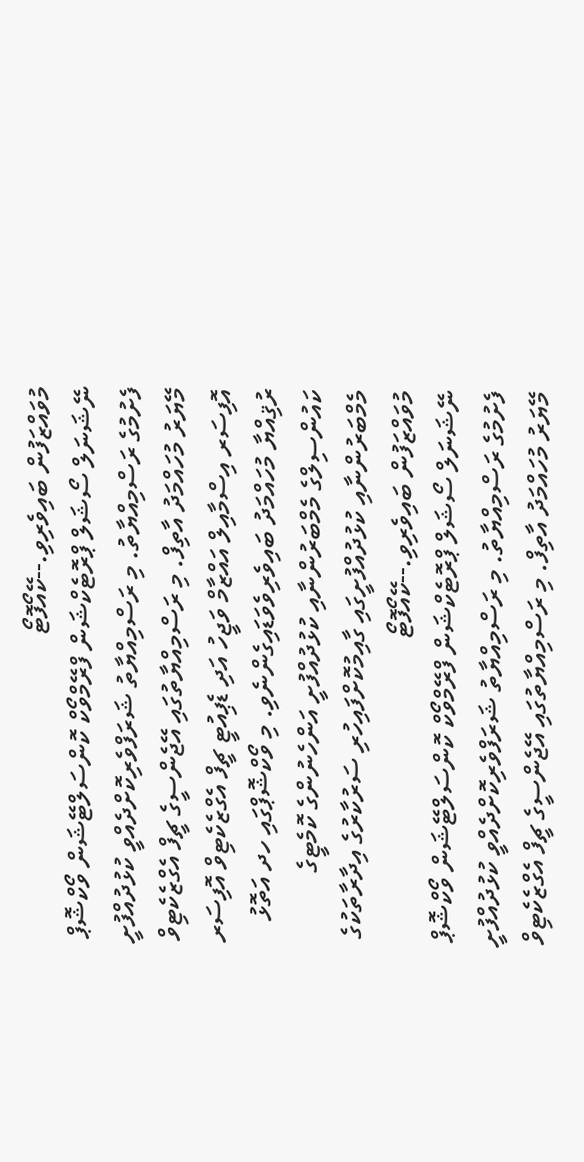މުވައްޒަފުން ބައިވެރިވި.--ކޭއޯފޮޓޯ
ނޭޝަނަލް ސޯޝަލް ޕްރޮޓެކްޝަން ފްރޭމްވޯކް ކޮންސަލްޓޭޝަން ވޯކްޝޮޕް ފެށުމުގެ ރަސްމިއްޔާތު. މި ރަސްމިއްޔާތު ޝަރަފްވެރިކޮށްދެއްވީ ކުޅުދުއްފުށީ މޭޔަރު މުހައްމަދު އާތިފް. މި ރަސްމިއްޔާތުގައި އޭޖެންސީގެ ޗީފް އެގްޒެކެޓިވް އޮފިސަރ އިސްމާއިލް އައްޒާމް ވަޖީހު އަދި ޑެޕިއުޓީ ޗީފް އެގްޒެކެޓިވް އޮފިސަރ ރުޤިއްޔާ މުހައްމަދު ބައިވެރިވެވަޑައިގެންނެވި. މި ވޯކްޝޮޕްގައި ހދ އަތޮޅު ކައުންސިލްގެ މެމްބަރުންނާއި ކުޅުދުއްފުށީ އަންހެނުންގެ ކޮމެޓީގެ މެމްބަރުންނާއި ކުޅުދުއްފުށީގައި ގާއިމުކޮށްފައިހުރި ސަރުކާރުގެ އިދާރާތަކުގެ މުވައްޒަފުން ބައިވެރިވި.--ކޭއޯފޮޓޯ
ނޭޝަނަލް ސޯޝަލް ޕްރޮޓެކްޝަން ފްރޭމްވޯކް ކޮންސަލްޓޭޝަން ވޯކްޝޮޕް ފެށުމުގެ ރަސްމިއްޔާތު. މި ރަސްމިއްޔާތު ޝަރަފްވެރިކޮށްދެއްވީ ކުޅުދުއްފުށީ މޭޔަރު މުހައްމަދު އާތިފް. މި ރަސްމިއްޔާތުގައި އޭޖެންސީގެ ޗީފް އެގްޒެކެޓިވް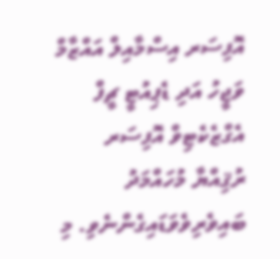އޮފިސަރ އިސްމާއިލް އައްޒާމް ވަޖީހު އަދި ޑެޕިއުޓީ ޗީފް އެގްޒެކެޓިވް އޮފިސަރ ރުޤިއްޔާ މުހައްމަދު ބައިވެރިވެވަޑައިގެންނެވި. މި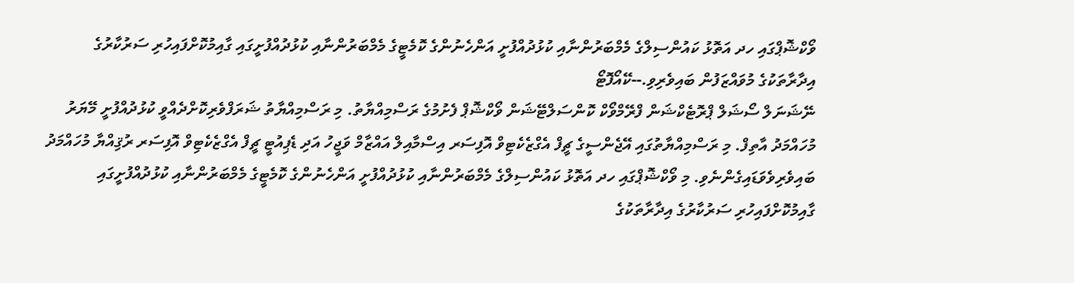ވޯކްޝޮޕްގައި ހދ އަތޮޅު ކައުންސިލްގެ މެމްބަރުންނާއި ކުޅުދުއްފުށީ އަންހެނުންގެ ކޮމެޓީގެ މެމްބަރުންނާއި ކުޅުދުއްފުށީގައި ގާއިމުކޮށްފައިހުރި ސަރުކާރުގެ އިދާރާތަކުގެ މުވައްޒަފުން ބައިވެރިވި.--ކޭއޯފޮޓޯ
ނޭޝަނަލް ސޯޝަލް ޕްރޮޓެކްޝަން ފްރޭމްވޯކް ކޮންސަލްޓޭޝަން ވޯކްޝޮޕް ފެށުމުގެ ރަސްމިއްޔާތު. މި ރަސްމިއްޔާތު ޝަރަފްވެރިކޮށްދެއްވީ ކުޅުދުއްފުށީ މޭޔަރު މުހައްމަދު އާތިފް. މި ރަސްމިއްޔާތުގައި އޭޖެންސީގެ ޗީފް އެގްޒެކެޓިވް އޮފިސަރ އިސްމާއިލް އައްޒާމް ވަޖީހު އަދި ޑެޕިއުޓީ ޗީފް އެގްޒެކެޓިވް އޮފިސަރ ރުޤިއްޔާ މުހައްމަދު ބައިވެރިވެވަޑައިގެންނެވި. މި ވޯކްޝޮޕްގައި ހދ އަތޮޅު ކައުންސިލްގެ މެމްބަރުންނާއި ކުޅުދުއްފުށީ އަންހެނުންގެ ކޮމެޓީގެ މެމްބަރުންނާއި ކުޅުދުއްފުށީގައި ގާއިމުކޮށްފައިހުރި ސަރުކާރުގެ އިދާރާތަކުގެ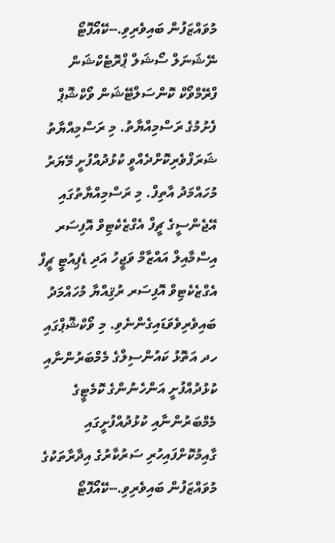މުވައްޒަފުން ބައިވެރިވި.--ކޭއޯފޮޓޯ
ނޭޝަނަލް ސޯޝަލް ޕްރޮޓެކްޝަން ފްރޭމްވޯކް ކޮންސަލްޓޭޝަން ވޯކްޝޮޕް ފެށުމުގެ ރަސްމިއްޔާތު. މި ރަސްމިއްޔާތު ޝަރަފްވެރިކޮށްދެއްވީ ކުޅުދުއްފުށީ މޭޔަރު މުހައްމަދު އާތިފް. މި ރަސްމިއްޔާތުގައި އޭޖެންސީގެ ޗީފް އެގްޒެކެޓިވް އޮފިސަރ އިސްމާއިލް އައްޒާމް ވަޖީހު އަދި ޑެޕިއުޓީ ޗީފް އެގްޒެކެޓިވް އޮފިސަރ ރުޤިއްޔާ މުހައްމަދު ބައިވެރިވެވަޑައިގެންނެވި. މި ވޯކްޝޮޕްގައި ހދ އަތޮޅު ކައުންސިލްގެ މެމްބަރުންނާއި ކުޅުދުއްފުށީ އަންހެނުންގެ ކޮމެޓީގެ މެމްބަރުންނާއި ކުޅުދުއްފުށީގައި ގާއިމުކޮށްފައިހުރި ސަރުކާރުގެ އިދާރާތަކުގެ މުވައްޒަފުން ބައިވެރިވި.--ކޭއޯފޮޓޯ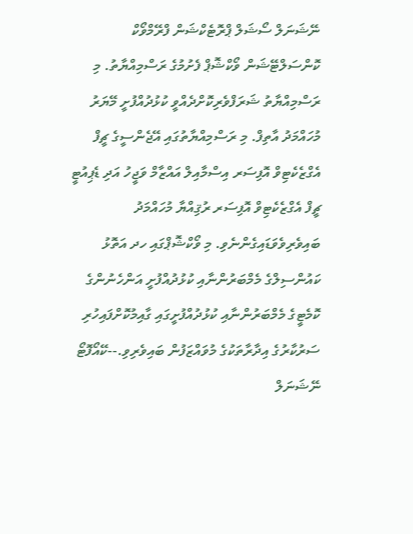ނޭޝަނަލް ސޯޝަލް ޕްރޮޓެކްޝަން ފްރޭމްވޯކް ކޮންސަލްޓޭޝަން ވޯކްޝޮޕް ފެށުމުގެ ރަސްމިއްޔާތު. މި ރަސްމިއްޔާތު ޝަރަފްވެރިކޮށްދެއްވީ ކުޅުދުއްފުށީ މޭޔަރު މުހައްމަދު އާތިފް. މި ރަސްމިއްޔާތުގައި އޭޖެންސީގެ ޗީފް އެގްޒެކެޓިވް އޮފިސަރ އިސްމާއިލް އައްޒާމް ވަޖީހު އަދި ޑެޕިއުޓީ ޗީފް އެގްޒެކެޓިވް އޮފިސަރ ރުޤިއްޔާ މުހައްމަދު ބައިވެރިވެވަޑައިގެންނެވި. މި ވޯކްޝޮޕްގައި ހދ އަތޮޅު ކައުންސިލްގެ މެމްބަރުންނާއި ކުޅުދުއްފުށީ އަންހެނުންގެ ކޮމެޓީގެ މެމްބަރުންނާއި ކުޅުދުއްފުށީގައި ގާއިމުކޮށްފައިހުރި ސަރުކާރުގެ އިދާރާތަކުގެ މުވައްޒަފުން ބައިވެރިވި.--ކޭއޯފޮޓޯ
ނޭޝަނަލް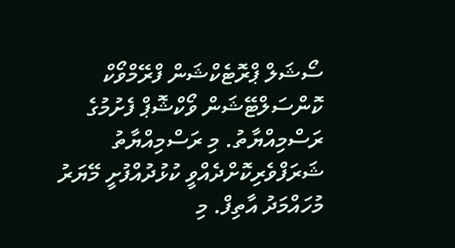ސޯޝަލް ޕްރޮޓެކްޝަން ފްރޭމްވޯކް ކޮންސަލްޓޭޝަން ވޯކްޝޮޕް ފެށުމުގެ ރަސްމިއްޔާތު. މި ރަސްމިއްޔާތު ޝަރަފްވެރިކޮށްދެއްވީ ކުޅުދުއްފުށީ މޭޔަރު މުހައްމަދު އާތިފް. މި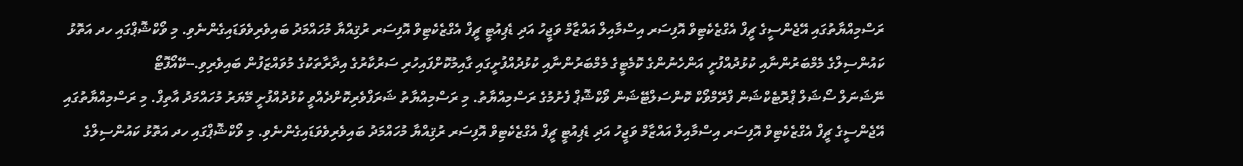ރަސްމިއްޔާތުގައި އޭޖެންސީގެ ޗީފް އެގްޒެކެޓިވް އޮފިސަރ އިސްމާއިލް އައްޒާމް ވަޖީހު އަދި ޑެޕިއުޓީ ޗީފް އެގްޒެކެޓިވް އޮފިސަރ ރުޤިއްޔާ މުހައްމަދު ބައިވެރިވެވަޑައިގެންނެވި. މި ވޯކްޝޮޕްގައި ހދ އަތޮޅު ކައުންސިލްގެ މެމްބަރުންނާއި ކުޅުދުއްފުށީ އަންހެނުންގެ ކޮމެޓީގެ މެމްބަރުންނާއި ކުޅުދުއްފުށީގައި ގާއިމުކޮށްފައިހުރި ސަރުކާރުގެ އިދާރާތަކުގެ މުވައްޒަފުން ބައިވެރިވި.--ކޭއޯފޮޓޯ
ނޭޝަނަލް ސޯޝަލް ޕްރޮޓެކްޝަން ފްރޭމްވޯކް ކޮންސަލްޓޭޝަން ވޯކްޝޮޕް ފެށުމުގެ ރަސްމިއްޔާތު. މި ރަސްމިއްޔާތު ޝަރަފްވެރިކޮށްދެއްވީ ކުޅުދުއްފުށީ މޭޔަރު މުހައްމަދު އާތިފް. މި ރަސްމިއްޔާތުގައި އޭޖެންސީގެ ޗީފް އެގްޒެކެޓިވް އޮފިސަރ އިސްމާއިލް އައްޒާމް ވަޖީހު އަދި ޑެޕިއުޓީ ޗީފް އެގްޒެކެޓިވް އޮފިސަރ ރުޤިއްޔާ މުހައްމަދު ބައިވެރިވެވަޑައިގެންނެވި. މި ވޯކްޝޮޕްގައި ހދ އަތޮޅު ކައުންސިލްގެ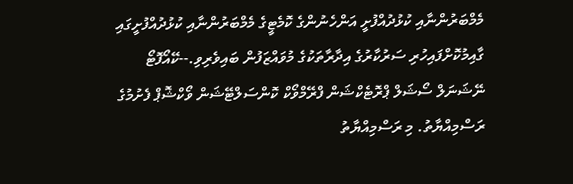މެމްބަރުންނާއި ކުޅުދުއްފުށީ އަންހެނުންގެ ކޮމެޓީގެ މެމްބަރުންނާއި ކުޅުދުއްފުށީގައި ގާއިމުކޮށްފައިހުރި ސަރުކާރުގެ އިދާރާތަކުގެ މުވައްޒަފުން ބައިވެރިވި.--ކޭއޯފޮޓޯ
ނޭޝަނަލް ސޯޝަލް ޕްރޮޓެކްޝަން ފްރޭމްވޯކް ކޮންސަލްޓޭޝަން ވޯކްޝޮޕް ފެށުމުގެ ރަސްމިއްޔާތު. މި ރަސްމިއްޔާތު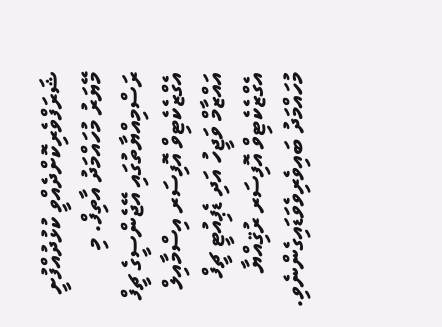ޝަރަފްވެރިކޮށްދެއްވީ ކުޅުދުއްފުށީ މޭޔަރު މުހައްމަދު އާތިފް. މި ރަސްމިއްޔާތުގައި އޭޖެންސީގެ ޗީފް އެގްޒެކެޓިވް އޮފިސަރ އިސްމާއިލް އައްޒާމް ވަޖީހު އަދި ޑެޕިއުޓީ ޗީފް އެގްޒެކެޓިވް އޮފިސަރ ރުޤިއްޔާ މުހައްމަދު ބައިވެރިވެވަޑައިގެންނެވި.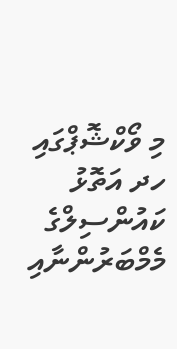މި ވޯކްޝޮޕްގައި ހދ އަތޮޅު ކައުންސިލްގެ މެމްބަރުންނާއި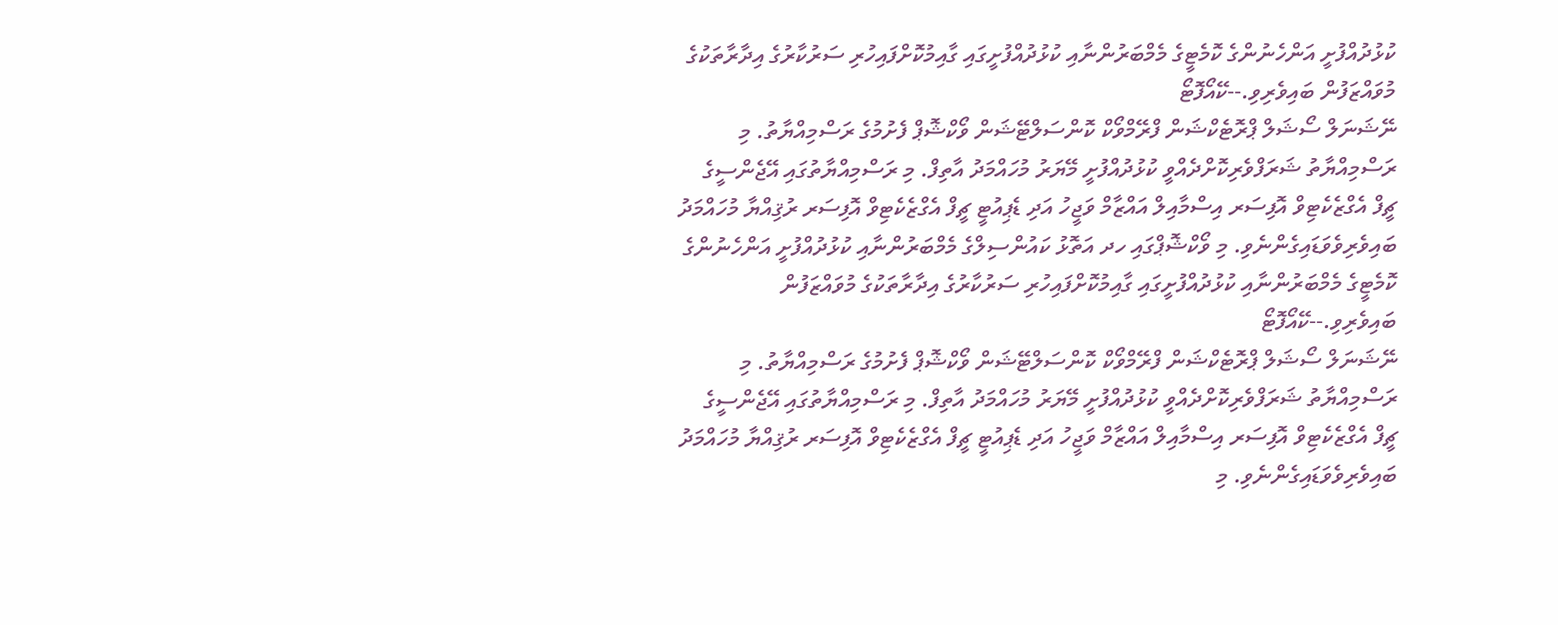ކުޅުދުއްފުށީ އަންހެނުންގެ ކޮމެޓީގެ މެމްބަރުންނާއި ކުޅުދުއްފުށީގައި ގާއިމުކޮށްފައިހުރި ސަރުކާރުގެ އިދާރާތަކުގެ މުވައްޒަފުން ބައިވެރިވި.--ކޭއޯފޮޓޯ
ނޭޝަނަލް ސޯޝަލް ޕްރޮޓެކްޝަން ފްރޭމްވޯކް ކޮންސަލްޓޭޝަން ވޯކްޝޮޕް ފެށުމުގެ ރަސްމިއްޔާތު. މި ރަސްމިއްޔާތު ޝަރަފްވެރިކޮށްދެއްވީ ކުޅުދުއްފުށީ މޭޔަރު މުހައްމަދު އާތިފް. މި ރަސްމިއްޔާތުގައި އޭޖެންސީގެ ޗީފް އެގްޒެކެޓިވް އޮފިސަރ އިސްމާއިލް އައްޒާމް ވަޖީހު އަދި ޑެޕިއުޓީ ޗީފް އެގްޒެކެޓިވް އޮފިސަރ ރުޤިއްޔާ މުހައްމަދު ބައިވެރިވެވަޑައިގެންނެވި. މި ވޯކްޝޮޕްގައި ހދ އަތޮޅު ކައުންސިލްގެ މެމްބަރުންނާއި ކުޅުދުއްފުށީ އަންހެނުންގެ ކޮމެޓީގެ މެމްބަރުންނާއި ކުޅުދުއްފުށީގައި ގާއިމުކޮށްފައިހުރި ސަރުކާރުގެ އިދާރާތަކުގެ މުވައްޒަފުން ބައިވެރިވި.--ކޭއޯފޮޓޯ
ނޭޝަނަލް ސޯޝަލް ޕްރޮޓެކްޝަން ފްރޭމްވޯކް ކޮންސަލްޓޭޝަން ވޯކްޝޮޕް ފެށުމުގެ ރަސްމިއްޔާތު. މި ރަސްމިއްޔާތު ޝަރަފްވެރިކޮށްދެއްވީ ކުޅުދުއްފުށީ މޭޔަރު މުހައްމަދު އާތިފް. މި ރަސްމިއްޔާތުގައި އޭޖެންސީގެ ޗީފް އެގްޒެކެޓިވް އޮފިސަރ އިސްމާއިލް އައްޒާމް ވަޖީހު އަދި ޑެޕިއުޓީ ޗީފް އެގްޒެކެޓިވް އޮފިސަރ ރުޤިއްޔާ މުހައްމަދު ބައިވެރިވެވަޑައިގެންނެވި. މި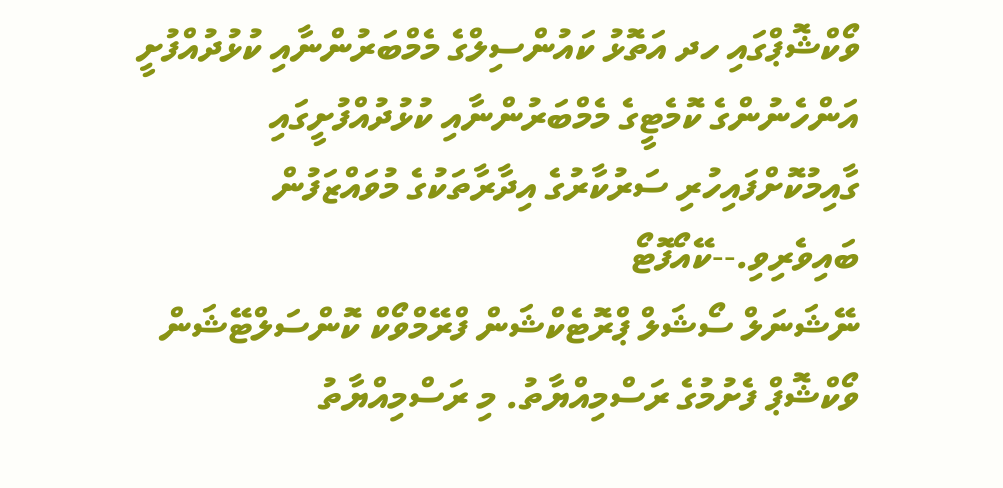ވޯކްޝޮޕްގައި ހދ އަތޮޅު ކައުންސިލްގެ މެމްބަރުންނާއި ކުޅުދުއްފުށީ އަންހެނުންގެ ކޮމެޓީގެ މެމްބަރުންނާއި ކުޅުދުއްފުށީގައި ގާއިމުކޮށްފައިހުރި ސަރުކާރުގެ އިދާރާތަކުގެ މުވައްޒަފުން ބައިވެރިވި.--ކޭއޯފޮޓޯ
ނޭޝަނަލް ސޯޝަލް ޕްރޮޓެކްޝަން ފްރޭމްވޯކް ކޮންސަލްޓޭޝަން ވޯކްޝޮޕް ފެށުމުގެ ރަސްމިއްޔާތު. މި ރަސްމިއްޔާތު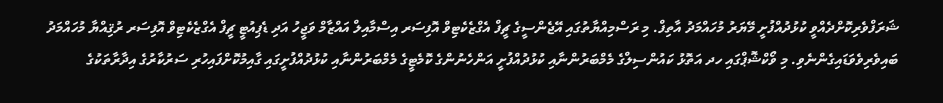ޝަރަފްވެރިކޮށްދެއްވީ ކުޅުދުއްފުށީ މޭޔަރު މުހައްމަދު އާތިފް. މި ރަސްމިއްޔާތުގައި އޭޖެންސީގެ ޗީފް އެގްޒެކެޓިވް އޮފިސަރ އިސްމާއިލް އައްޒާމް ވަޖީހު އަދި ޑެޕިއުޓީ ޗީފް އެގްޒެކެޓިވް އޮފިސަރ ރުޤިއްޔާ މުހައްމަދު ބައިވެރިވެވަޑައިގެންނެވި. މި ވޯކްޝޮޕްގައި ހދ އަތޮޅު ކައުންސިލްގެ މެމްބަރުންނާއި ކުޅުދުއްފުށީ އަންހެނުންގެ ކޮމެޓީގެ މެމްބަރުންނާއި ކުޅުދުއްފުށީގައި ގާއިމުކޮށްފައިހުރި ސަރުކާރުގެ އިދާރާތަކުގެ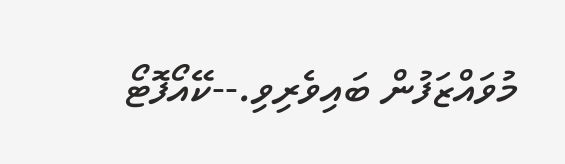މުވައްޒަފުން ބައިވެރިވި.--ކޭއޯފޮޓޯ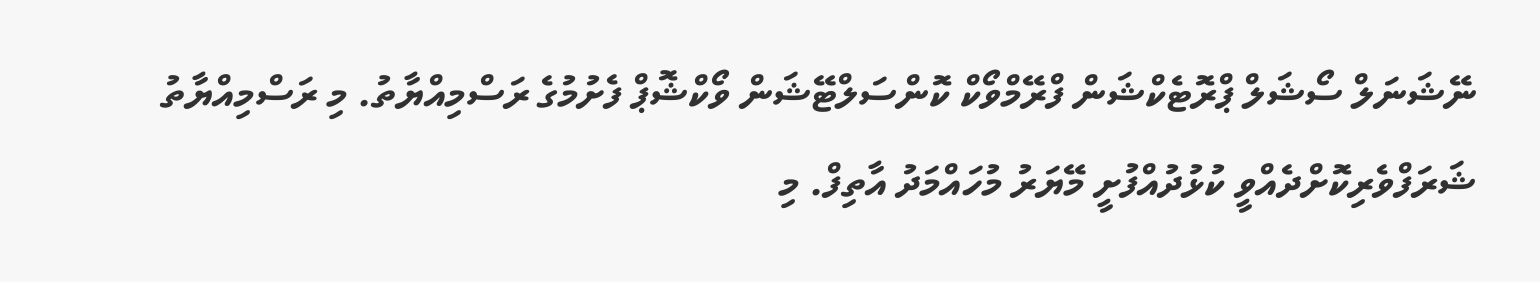ނޭޝަނަލް ސޯޝަލް ޕްރޮޓެކްޝަން ފްރޭމްވޯކް ކޮންސަލްޓޭޝަން ވޯކްޝޮޕް ފެށުމުގެ ރަސްމިއްޔާތު. މި ރަސްމިއްޔާތު ޝަރަފްވެރިކޮށްދެއްވީ ކުޅުދުއްފުށީ މޭޔަރު މުހައްމަދު އާތިފް. މި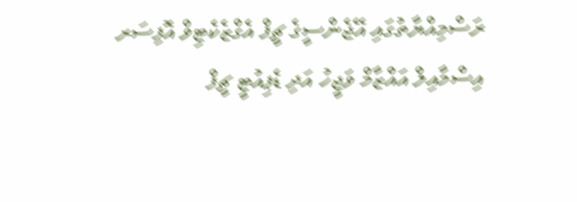ރަސްމިއްޔާތުގައި އޭޖެންސީގެ ޗީފް އެގްޒެކެޓިވް އޮފިސަރ އިސްމާއިލް އައްޒާމް ވަޖީހު އަދި ޑެޕިއުޓީ ޗީފް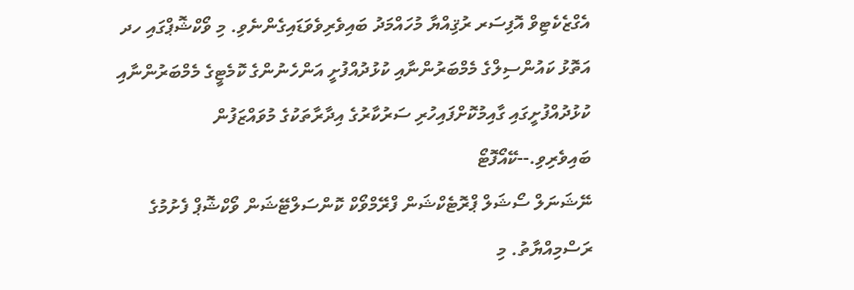އެގްޒެކެޓިވް އޮފިސަރ ރުޤިއްޔާ މުހައްމަދު ބައިވެރިވެވަޑައިގެންނެވި. މި ވޯކްޝޮޕްގައި ހދ އަތޮޅު ކައުންސިލްގެ މެމްބަރުންނާއި ކުޅުދުއްފުށީ އަންހެނުންގެ ކޮމެޓީގެ މެމްބަރުންނާއި ކުޅުދުއްފުށީގައި ގާއިމުކޮށްފައިހުރި ސަރުކާރުގެ އިދާރާތަކުގެ މުވައްޒަފުން ބައިވެރިވި.--ކޭއޯފޮޓޯ
ނޭޝަނަލް ސޯޝަލް ޕްރޮޓެކްޝަން ފްރޭމްވޯކް ކޮންސަލްޓޭޝަން ވޯކްޝޮޕް ފެށުމުގެ ރަސްމިއްޔާތު. މި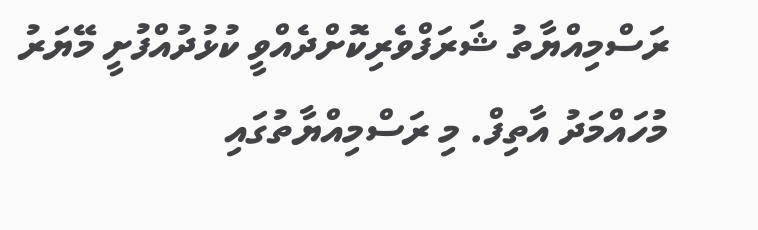ރަސްމިއްޔާތު ޝަރަފްވެރިކޮށްދެއްވީ ކުޅުދުއްފުށީ މޭޔަރު މުހައްމަދު އާތިފް. މި ރަސްމިއްޔާތުގައި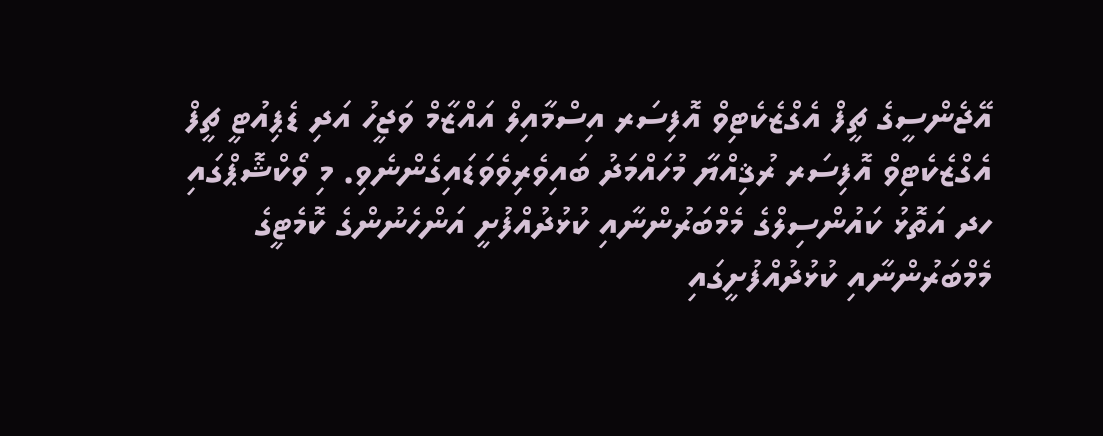އޭޖެންސީގެ ޗީފް އެގްޒެކެޓިވް އޮފިސަރ އިސްމާއިލް އައްޒާމް ވަޖީހު އަދި ޑެޕިއުޓީ ޗީފް އެގްޒެކެޓިވް އޮފިސަރ ރުޤިއްޔާ މުހައްމަދު ބައިވެރިވެވަޑައިގެންނެވި. މި ވޯކްޝޮޕްގައި ހދ އަތޮޅު ކައުންސިލްގެ މެމްބަރުންނާއި ކުޅުދުއްފުށީ އަންހެނުންގެ ކޮމެޓީގެ މެމްބަރުންނާއި ކުޅުދުއްފުށީގައި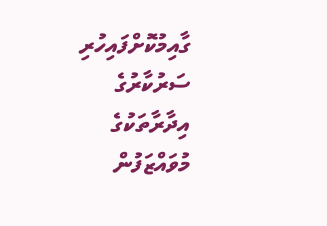ގާއިމުކޮށްފައިހުރި ސަރުކާރުގެ އިދާރާތަކުގެ މުވައްޒަފުން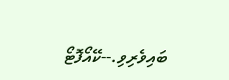ބައިވެރިވި.--ކޭއޯފޮޓޯ